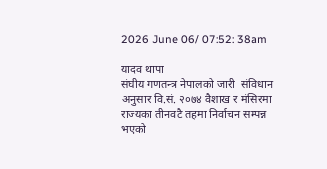2026 June 06/ 07:52: 38am

यादव थापा
संघीय गणतन्त्र नेपालको जारी  संविधान अनुसार वि.सं. २०७४ वैशाख र मंसिरमा राज्यका तीनवटै तहमा निर्वाचन सम्पन्न भएको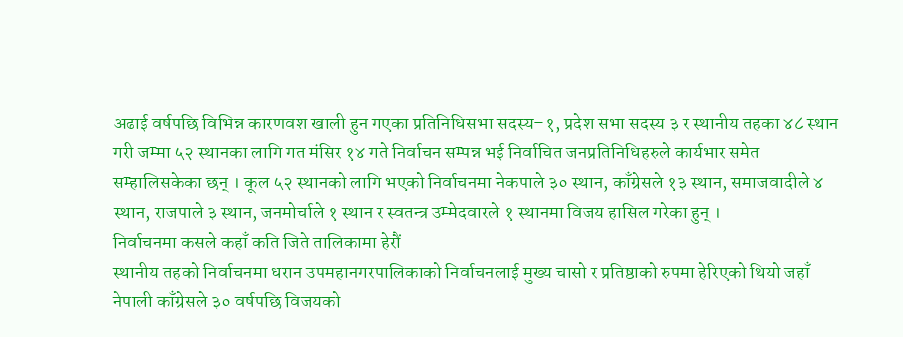अढाई वर्षपछि विभिन्न कारणवश खाली हुन गएका प्रतिनिधिसभा सदस्य–१, प्रदेश सभा सदस्य ३ र स्थानीय तहका ४८ स्थान गरी जम्मा ५२ स्थानका लागि गत मंसिर १४ गते निर्वाचन सम्पन्न भई निर्वाचित जनप्रतिनिधिहरुले कार्यभार समेत सम्हालिसकेका छन् । कूल ५२ स्थानको लागि भएको निर्वाचनमा नेकपाले ३० स्थान, काँग्रेसले १३ स्थान, समाजवादीले ४ स्थान, राजपाले ३ स्थान, जनमोर्चाले १ स्थान र स्वतन्त्र उम्मेदवारले १ स्थानमा विजय हासिल गरेका हुन् ।
निर्वाचनमा कसले कहाँ कति जिते तालिकामा हेरौं
स्थानीय तहको निर्वाचनमा धरान उपमहानगरपालिकाको निर्वाचनलाई मुख्य चासो र प्रतिष्ठाको रुपमा हेरिएको थियो जहाँ नेपाली काँग्रेसले ३० वर्षपछि विजयको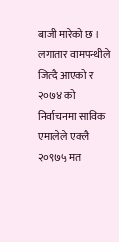बाजी मारेको छ । लगातार वामपन्थीले जित्दै आएको र २०७४ को निर्वाचनमा साविक एमालेले एक्लै २०९७५ मत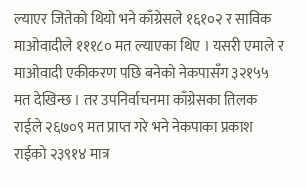ल्याएर जितेको थियो भने काँग्रेसले १६१०२ र साविक माओवादीले १११८० मत ल्याएका थिए । यसरी एमाले र माओवादी एकीकरण पछि बनेको नेकपासँग ३२१५५ मत देखिन्छ । तर उपनिर्वाचनमा काँग्रेसका तिलक राईले २६७०९ मत प्राप्त गरे भने नेकपाका प्रकाश राईको २३९१४ मात्र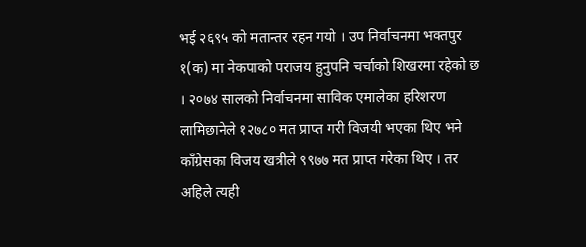भई २६९५ को मतान्तर रहन गयो । उप निर्वाचनमा भक्तपुर १(क) मा नेकपाको पराजय हुनुपनि चर्चाको शिखरमा रहेको छ । २०७४ सालको निर्वाचनमा साविक एमालेका हरिशरण लामिछानेले १२७८० मत प्राप्त गरी विजयी भएका थिए भने काँग्रेसका विजय खत्रीले ९९७७ मत प्राप्त गरेका थिए । तर  अहिले त्यही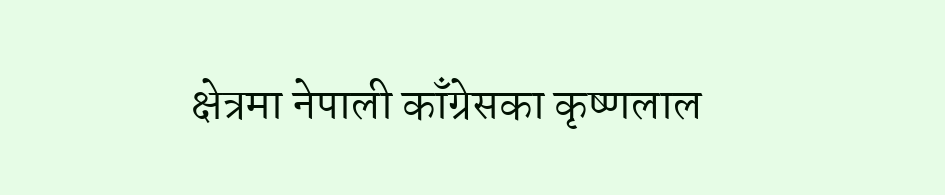क्षेत्रमा नेपाली काँग्रेसका कृष्णलाल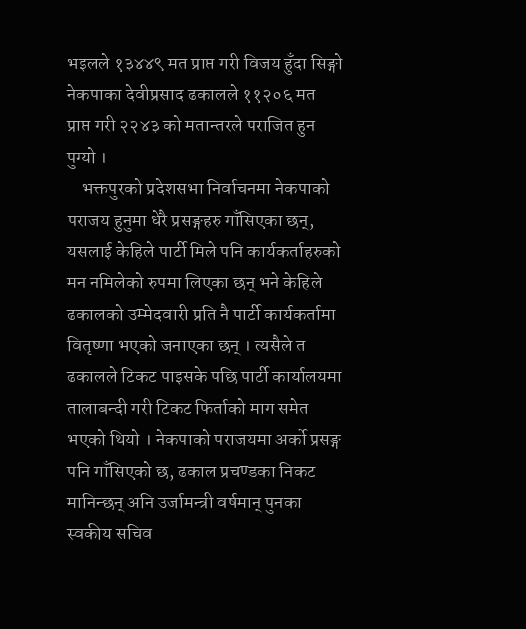भइलले १३४४९ मत प्राप्त गरी विजय हुँदा सिङ्गो नेकपाका देवीप्रसाद ढकालले ११२०६ मत प्राप्त गरी २२४३ को मतान्तरले पराजित हुन पुग्यो ।
    भक्तपुरको प्रदेशसभा निर्वाचनमा नेकपाको पराजय हुनुमा धेरै प्रसङ्गहरु गाँसिएका छन्, यसलाई केहिले पार्टी मिले पनि कार्यकर्ताहरुको मन नमिलेको रुपमा लिएका छन् भने केहिले ढकालको उम्मेदवारी प्रति नै पार्टी कार्यकर्तामा वितृष्णा भएको जनाएका छन् । त्यसैले त ढकालले टिकट पाइसके पछि पार्टी कार्यालयमा तालाबन्दी गरी टिकट फिर्ताको माग समेत भएको थियो । नेकपाको पराजयमा अर्को प्रसङ्ग पनि गाँसिएको छ, ढकाल प्रचण्डका निकट मानिन्छन् अनि उर्जामन्त्री वर्षमान् पुनका स्वकीय सचिव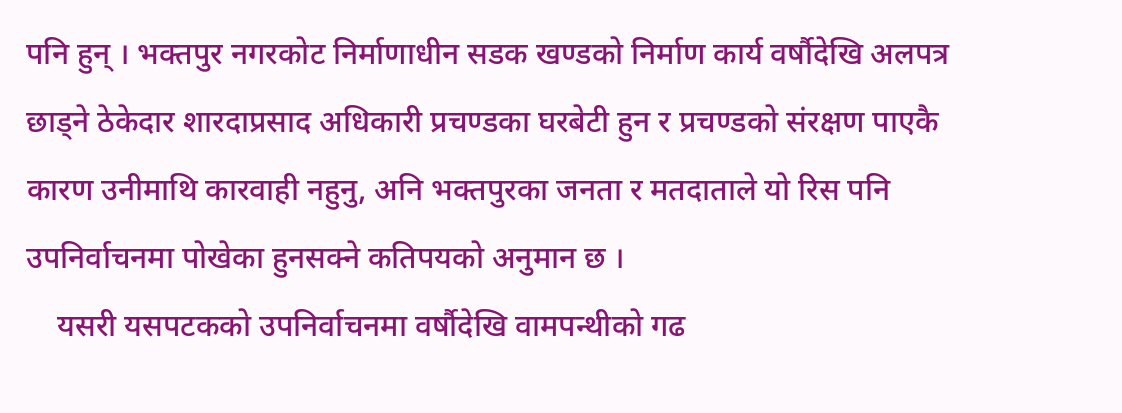पनि हुन् । भक्तपुर नगरकोट निर्माणाधीन सडक खण्डको निर्माण कार्य वर्षौदेखि अलपत्र छाड्ने ठेकेदार शारदाप्रसाद अधिकारी प्रचण्डका घरबेटी हुन र प्रचण्डको संरक्षण पाएकै कारण उनीमाथि कारवाही नहुनु, अनि भक्तपुरका जनता र मतदाताले यो रिस पनि उपनिर्वाचनमा पोखेका हुनसक्ने कतिपयको अनुमान छ ।
    यसरी यसपटकको उपनिर्वाचनमा वर्षौदेखि वामपन्थीको गढ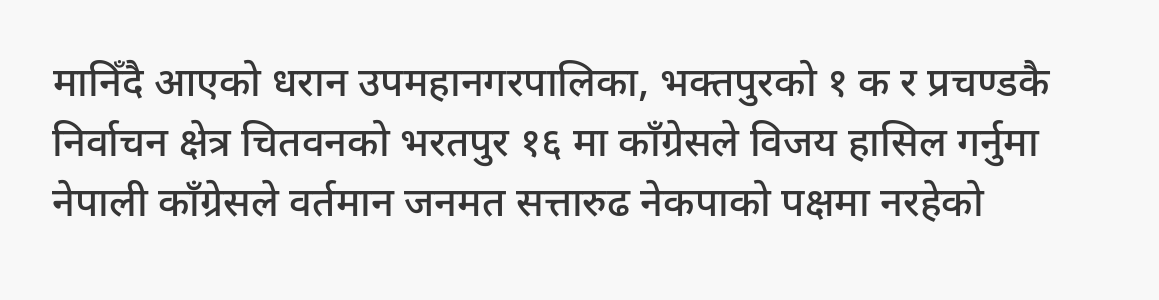मानिँदै आएको धरान उपमहानगरपालिका, भक्तपुरको १ क र प्रचण्डकै निर्वाचन क्षेत्र चितवनको भरतपुर १६ मा काँग्रेसले विजय हासिल गर्नुमा नेपाली काँग्रेसले वर्तमान जनमत सत्तारुढ नेकपाको पक्षमा नरहेको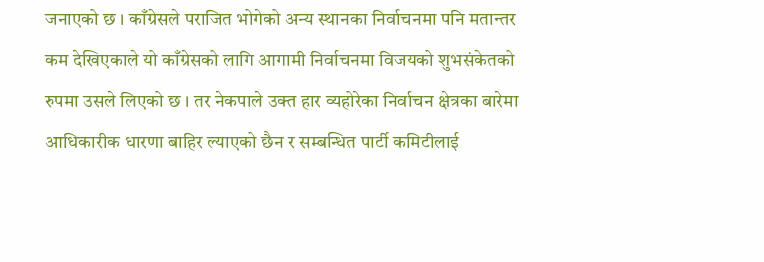जनाएको छ । काँग्रेसले पराजित भोगेको अन्य स्थानका निर्वाचनमा पनि मतान्तर कम देखिएकाले यो काँग्रेसको लागि आगामी निर्वाचनमा विजयको शुभसंकेतको रुपमा उसले लिएको छ । तर नेकपाले उक्त हार व्यहोरेका निर्वाचन क्षेत्रका बारेमा आधिकारीक धारणा बाहिर ल्याएको छैन र सम्बन्धित पार्टी कमिटीलाई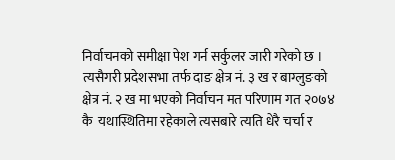निर्वाचनको समीक्षा पेश गर्न सर्कुलर जारी गरेको छ । त्यसैगरी प्रदेशसभा तर्फ दाङ क्षेत्र नं. ३ ख र बाग्लुङको क्षेत्र नं. २ ख मा भएको निर्वाचन मत परिणाम गत २०७४ कै  यथास्थितिमा रहेकाले त्यसबारे त्यति धेरै चर्चा र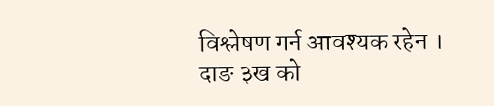विश्लेषण गर्न आवश्यक रहेन । दाङ ३ख को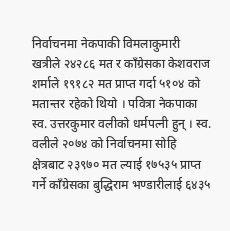निर्वाचनमा नेकपाकी विमलाकुमारी खत्रीले २४२८६ मत र काँग्रेसका केशवराज शर्माले १९१८२ मत प्राप्त गर्दा ५१०४ को मतान्तर रहेको थियो । पवित्रा नेकपाका स्व. उत्तरकुमार वलीको धर्मपत्नी हुन् । स्व. वलीले २०७४ को निर्वाचनमा सोहि क्षेत्रबाट २३९७० मत ल्याई १७५३५ प्राप्त गर्ने काँग्रेसका बुद्धिराम भण्डारीलाई ६४३५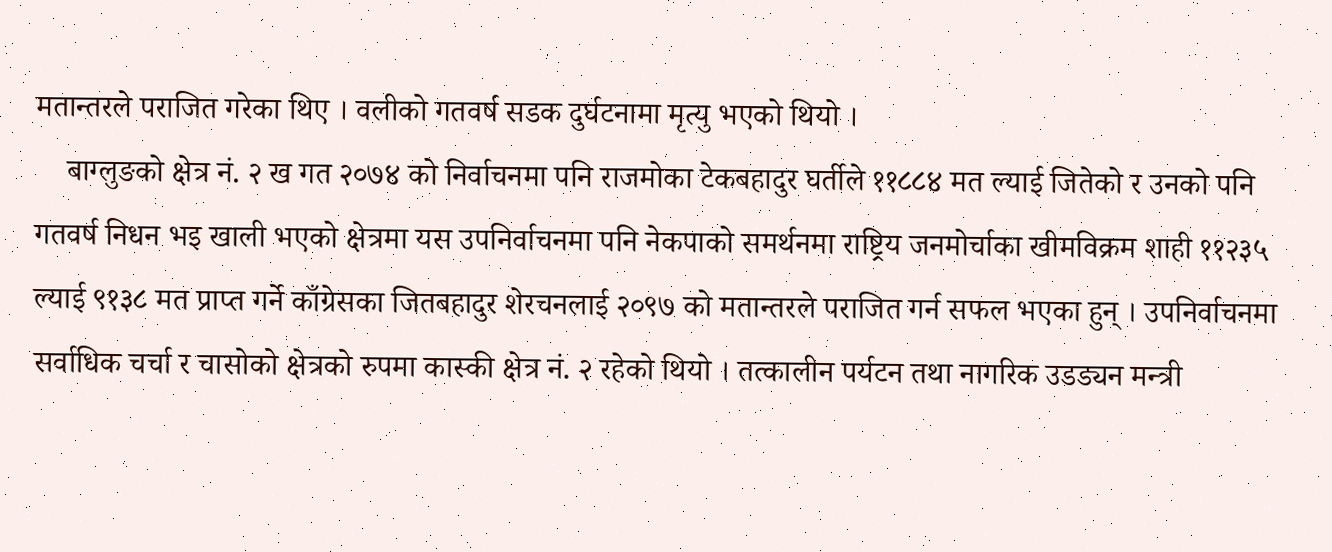मतान्तरले पराजित गरेका थिए । वलीको गतवर्ष सडक दुर्घटनामा मृत्यु भएको थियो ।
    बाग्लुङको क्षेत्र नं. २ ख गत २०७४ को निर्वाचनमा पनि राजमोका टेकबहादुर घर्तीले ११८८४ मत ल्याई जितेको र उनको पनि गतवर्ष निधन भइ खाली भएको क्षेत्रमा यस उपनिर्वाचनमा पनि नेकपाको समर्थनमा राष्ट्रिय जनमोर्चाका खीमविक्रम शाही ११२३५ ल्याई ९१३८ मत प्राप्त गर्ने काँग्रेसका जितबहादुर शेरचनलाई २०९७ को मतान्तरले पराजित गर्न सफल भएका हुन् । उपनिर्वाचनमा सर्वाधिक चर्चा र चासोको क्षेत्रको रुपमा कास्की क्षेत्र नं. २ रहेको थियो । तत्कालीन पर्यटन तथा नागरिक उडड्यन मन्त्री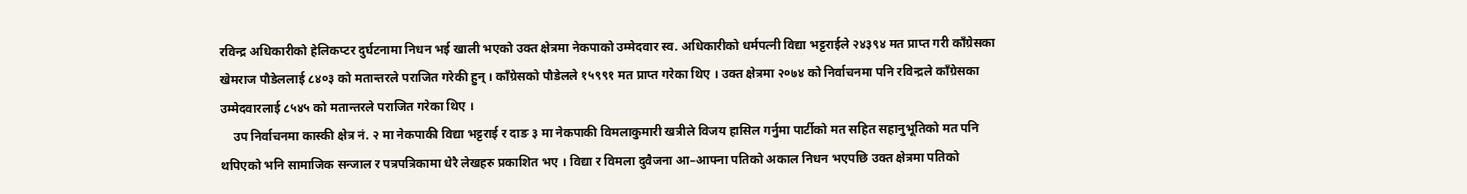रविन्द्र अधिकारीको हेलिकप्टर दुर्घटनामा निधन भई खाली भएको उक्त क्षेत्रमा नेकपाको उम्मेदवार स्व. अधिकारीको धर्मपत्नी विद्या भट्टराईले २४३९४ मत प्राप्त गरी काँग्रेसका खेमराज पौडेललाई ८४०३ को मतान्तरले पराजित गरेकी हुन् । काँग्रेसको पौडेलले १५९९१ मत प्राप्त गरेका थिए । उक्त क्षेत्रमा २०७४ को निर्वाचनमा पनि रविन्द्रले काँग्रेसका उम्मेदवारलाई ८५४५ को मतान्तरले पराजित गरेका थिए ।
    उप निर्वाचनमा कास्की क्षेत्र नं. २ मा नेकपाकी विद्या भट्टराई र दाङ ३ मा नेकपाकी विमलाकुमारी खत्रीले विजय हासिल गर्नुमा पार्टीको मत सहित सहानुभूतिको मत पनि थपिएको भनि सामाजिक सन्जाल र पत्रपत्रिकामा धेरै लेखहरु प्रकाशित भए । विद्या र विमला दुवैजना आ–आफ्ना पतिको अकाल निधन भएपछि उक्त क्षेत्रमा पतिको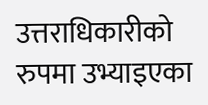उत्तराधिकारीको रुपमा उभ्याइएका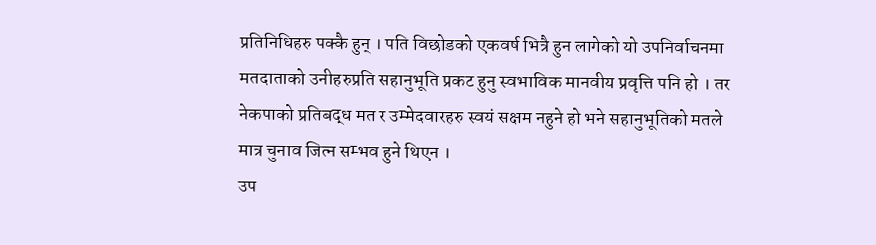प्रतिनिधिहरु पक्कै हुन् । पति विछोडको एकवर्ष भित्रै हुन लागेको यो उपनिर्वाचनमा मतदाताको उनीहरुप्रति सहानुभूति प्रकट हुनु स्वभाविक मानवीय प्रवृत्ति पनि हो । तर नेकपाको प्रतिबद्ध मत र उम्मेदवारहरु स्वयं सक्षम नहुने हो भने सहानुभूतिको मतले मात्र चुनाव जित्न सम्भव हुने थिएन ।
उप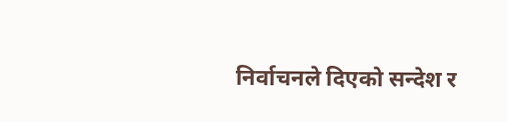निर्वाचनले दिएको सन्देश र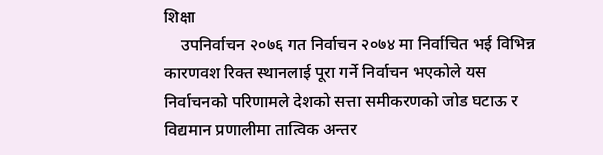शिक्षा
    उपनिर्वाचन २०७६ गत निर्वाचन २०७४ मा निर्वाचित भई विभिन्न कारणवश रिक्त स्थानलाई पूरा गर्ने निर्वाचन भएकोले यस निर्वाचनको परिणामले देशको सत्ता समीकरणको जोड घटाऊ र विद्यमान प्रणालीमा तात्विक अन्तर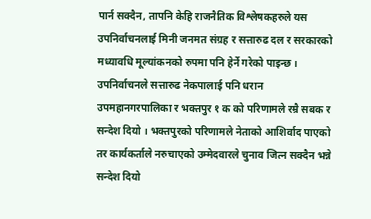पार्न सक्दैन, तापनि केहि राजनैतिक विश्लेषकहरुले यस उपनिर्वाचनलाई मिनी जनमत संग्रह र सत्तारुढ दल र सरकारको मध्यावधि मूल्यांकनको रुपमा पनि हेर्ने गरेको पाइन्छ ।
उपनिर्वाचनले सत्तारुढ नेकपालाई पनि धरान उपमहानगरपालिका र भक्तपुर १ क को परिणामले रम्रै सबक र सन्देश दियो । भक्तपुरको परिणामले नेताको आशिर्वाद पाएको तर कार्यकर्ताले नरुचाएको उम्मेदवारले चुनाव जित्न सक्दैन भन्ने सन्देश दियो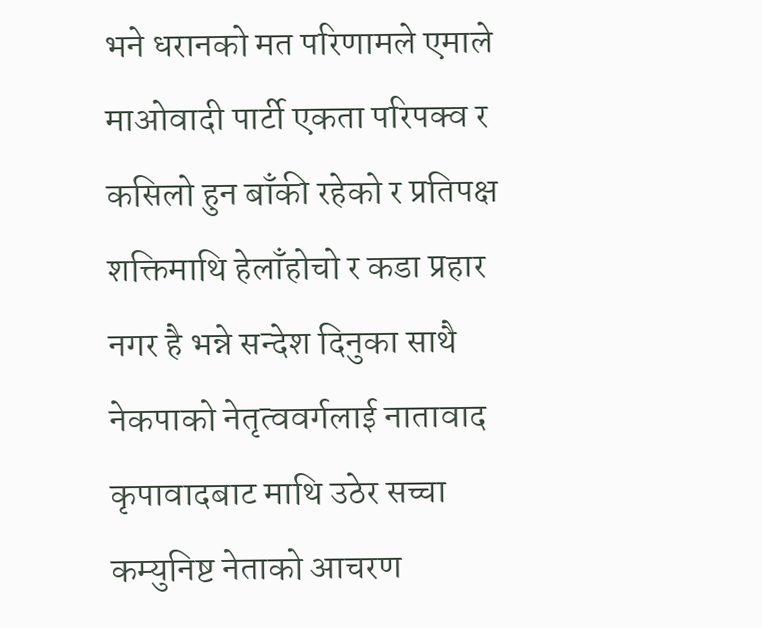भने धरानको मत परिणामले एमाले माओवादी पार्टी एकता परिपक्व र कसिलो हुन बाँकी रहेको र प्रतिपक्ष शक्तिमाथि हेलाँहोचो र कडा प्रहार नगर है भन्ने सन्देश दिनुका साथै नेकपाको नेतृत्ववर्गलाई नातावाद कृपावादबाट माथि उठेर सच्चा कम्युनिष्ट नेताको आचरण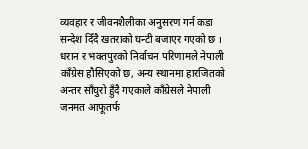व्यवहार र जीवनशैलीका अनुसरण गर्न कडा सन्देश दिँदै खतराको घन्टी बजाएर गएको छ । धरान र भक्तपुरको निर्वाचन परिणामले नेपाली काँग्रेस हौसिएको छ, अन्य स्थानमा हारजितको अन्तर साँघुरो हुँदै गएकाले काँग्रेसले नेपाली जनमत आफूतर्फ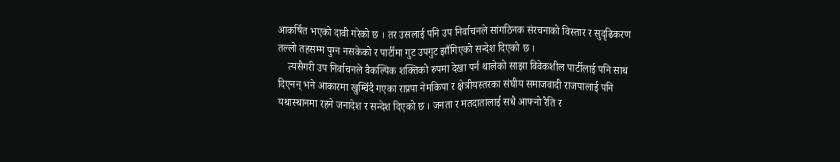आकर्षित भएको दावी गरेको छ । तर उसलाई पनि उप निर्वाचनले सांगठिनक संरचनाको विस्तार र सुदृढिकरण तल्लो तहसम्म पुग्न नसकेको र पार्टीमा गुट उपगुट झाँगिएको सन्देश दिएको छ ।
    त्यसैगरी उप निर्वाचनले वैकल्पिक शक्तिको रुपमा देखा पर्न थालेको साझा विवेकशील पार्टीलाई पनि साथ दिएनन् भने आकारमा खुम्चिँदै गएका राप्रपा नेमकिपा र क्षेत्रीयस्तरका संघीय समाजवादी राजपालाई पनि यथास्थानमा रहने जनादेश र सन्देश दिएको छ । जनता र मतदातालाई सधै आफ्नो रैति र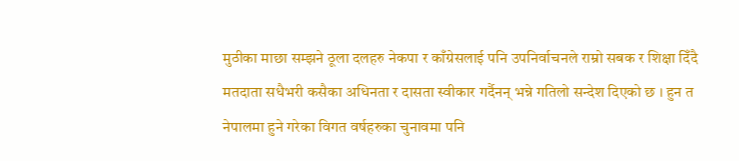मुठीका माछा सम्झने ठूला दलहरु नेकपा र काँग्रेसलाई पनि उपनिर्वाचनले राम्रो सबक र शिक्षा दिँदै मतदाता सधैभरी कसैका अधिनता र दासता स्वीकार गर्दैनन् भन्ने गतिलो सन्देश दिएको छ । हुन त नेपालमा हुने गरेका विगत वर्षहरुका चुनावमा पनि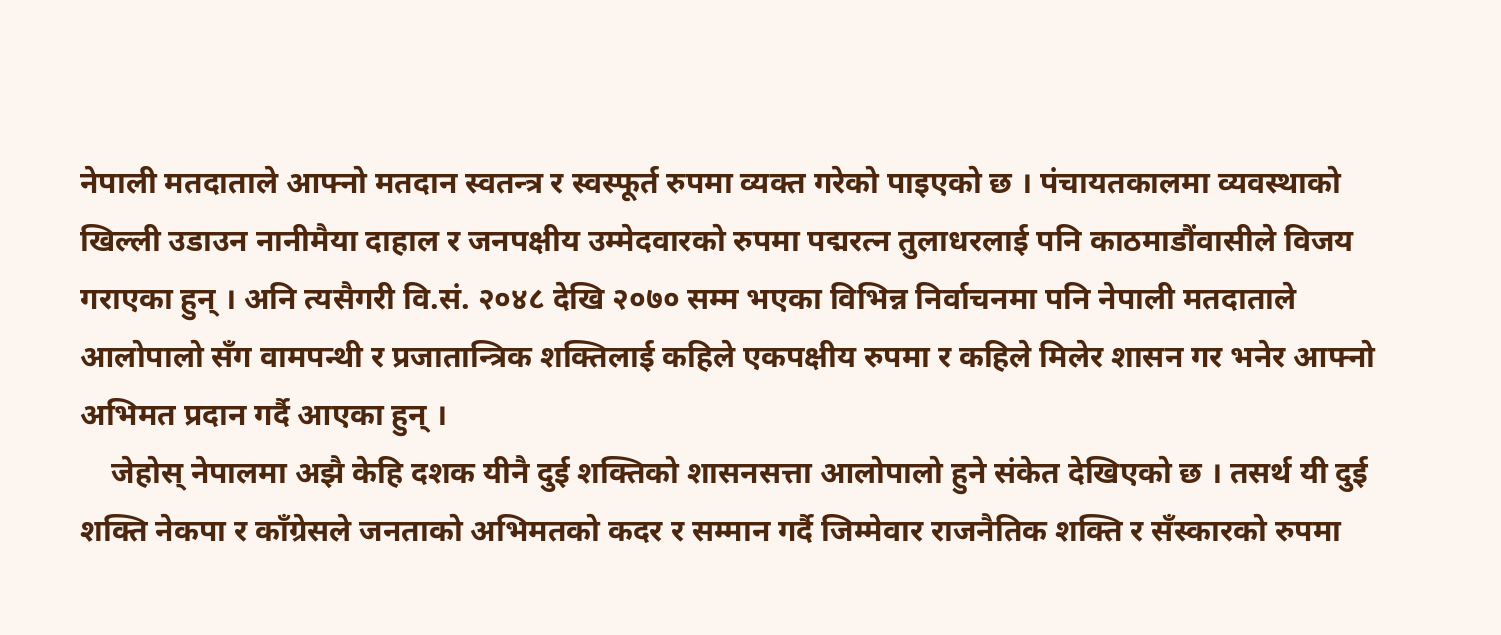नेपाली मतदाताले आफ्नो मतदान स्वतन्त्र र स्वस्फूर्त रुपमा व्यक्त गरेको पाइएको छ । पंचायतकालमा व्यवस्थाको खिल्ली उडाउन नानीमैया दाहाल र जनपक्षीय उम्मेदवारको रुपमा पद्मरत्न तुलाधरलाई पनि काठमाडौंवासीले विजय गराएका हुन् । अनि त्यसैगरी वि.सं. २०४८ देखि २०७० सम्म भएका विभिन्न निर्वाचनमा पनि नेपाली मतदाताले आलोपालो सँग वामपन्थी र प्रजातान्त्रिक शक्तिलाई कहिले एकपक्षीय रुपमा र कहिले मिलेर शासन गर भनेर आफ्नो अभिमत प्रदान गर्दै आएका हुन् ।
    जेहोस् नेपालमा अझै केहि दशक यीनै दुई शक्तिको शासनसत्ता आलोपालो हुने संकेत देखिएको छ । तसर्थ यी दुई शक्ति नेकपा र काँग्रेसले जनताको अभिमतको कदर र सम्मान गर्दै जिम्मेवार राजनैतिक शक्ति र सँस्कारको रुपमा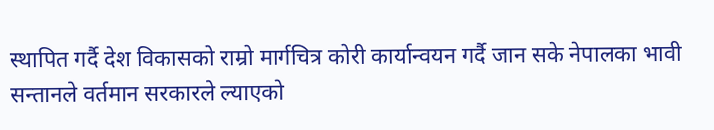स्थापित गर्दै देश विकासको राम्रो मार्गचित्र कोरी कार्यान्वयन गर्दै जान सके नेपालका भावी सन्तानले वर्तमान सरकारले ल्याएको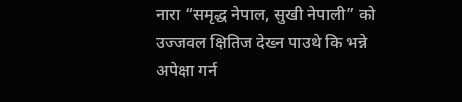नारा “समृद्ध नेपाल, सुखी नेपाली” को उज्जवल क्षितिज देख्न पाउथे कि भन्ने अपेक्षा गर्न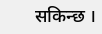सकिन्छ ।